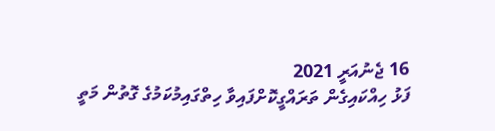16 ޖެނުއަރީ 2021
ފަޅު ހިއްކައިގެން ތަރައްގީކޮށްފައިވާ ހިތްގައިމުކަމުގެ ގޮތުން މަތީ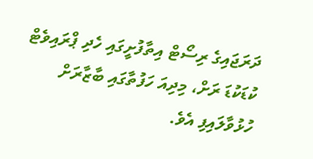ދަރަޖައިގެ ރިސޯޓް އިތާފުށީގައި ހެދި ޕްރައިވެޓް ކުޑަކުޑަ ރަށް، މިދިއަ ހަފުތާގައި ބާޒާރަށް ހުޅުވާލައިފި އެވެ.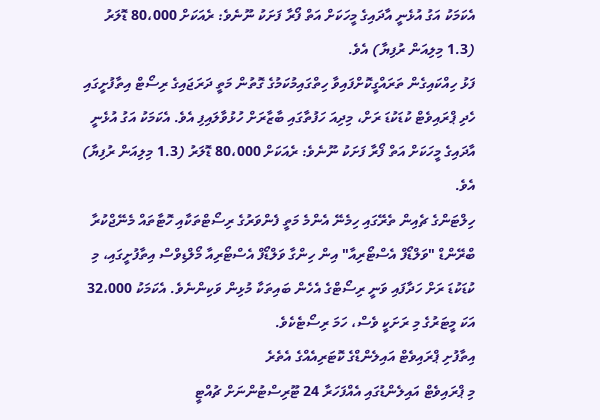އެކަމަކު އަގު އުޅެނީ އާދައިގެ މީހަކަށް އަތް ފޯރާ ފަށަކު ނޫނެވެ: ރެއަކަށް 80،000 ޑޮލަރު (1.3 މިލިއަން ރުފިޔާ) އެވެ.
ފަޅު ހިއްކައިގެން ތަރައްގީކޮށްފައިވާ ހިތްގައިމުކަމުގެ ގޮތުން މަތީ ދަރަޖައިގެ ރިސޯޓް އިތާފުށީގައި ހެދި ޕްރައިވެޓް ކުޑަކުޑަ ރަށް، މިދިއަ ހަފުތާގައި ބާޒާރަށް ހުޅުވާލައިފި އެވެ. އެކަމަކު އަގު އުޅެނީ އާދައިގެ މީހަކަށް އަތް ފޯރާ ފަށަކު ނޫނެވެ: ރެއަކަށް 80،000 ޑޮލަރު (1.3 މިލިއަން ރުފިޔާ) އެވެ.
ހިލްޓަންގެ ޗެއިން ތެރޭގައި ހިމެނޭ އެންމެ މަތީ ފެންވަރުގެ ރިސޯޓްތަކާއި ހޮޓާތައް މެނޭޖްކުރާ ބްރޭންޑް "ވަލްޑޯފް އެސްޓޯރިއާ" އިން ހިންގާ ވަލްޑޯފް އެސްޓޯރިއާ މޯލްޑިވްސް އިތާފުށީގައި، މި ކުޑަކުޑަ ރަށް ހަދާފައި ވަނީ ރިސޯޓްގެ އެހެން ބައިތަކާ މުޅިން ވަކިންނެވެ. އެކަމަކު 32،000 އަކަ މީޓަރުގެ މި ރަށަކީ ވެސް، ހަމަ ރިސޯޓެކެވެ.
އިތާފުށި ޕްރައިވެޓް އައިލެންޑްގެ ކޮޓަރިއެއްގެ އެތެރެ
މި ޕްރައިވެޓް އައިލެންޑުގައި އެއްފަހަރާ 24 ޓޫރިސްޓުންނަށް ޗުއްޓީ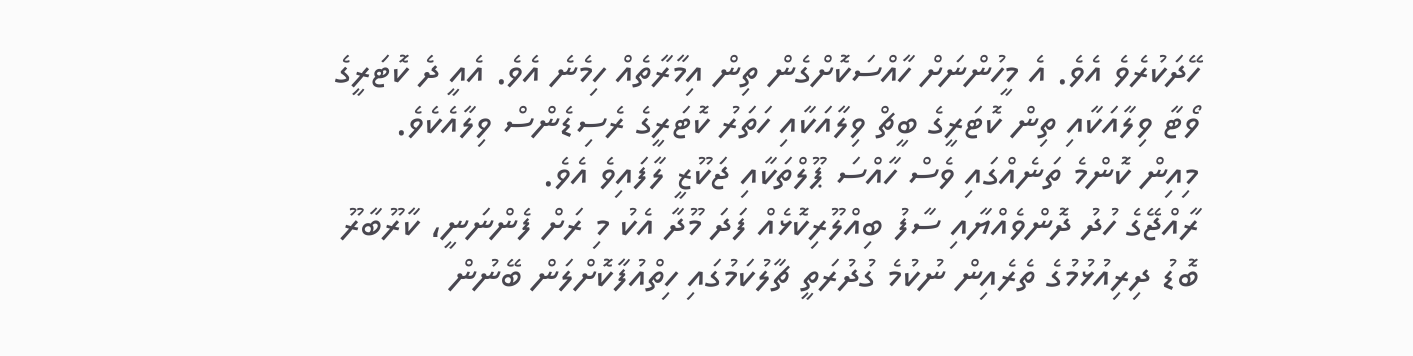ހޭދަކުރެވެ އެވެ. އެ މީހުންނަށް ހާއްސަކޮށްގެން ތިން އިމާރާތެއް ހިމެނެ އެވެ. އެއީ ދެ ކޮޓަރީގެ ވޯޓާ ވިލާއަކާއި ތިން ކޮޓަރީގެ ބީޗް ވިލާއަކާއި ހަތަރު ކޮޓަރީގެ ރެސިޑެންސް ވިލާއެކެވެ.
މިއިން ކޮންމެ ތަނެއްގައި ވެސް ހާއްސަ ޕޫލްތަކާއި ޖަކޫޒީ ލާފައިވެ އެވެ.
ރާއްޖޭގެ ހުދު ދޮންވެއްޔާއި ސާފު ބިއްލޫރިކޮޅެއް ފަދަ މޫދާ އެކު މި ރަށް ފެންނަނީ، ކާރޫބާރޫ ބޮޑު ދިރިއުޅުމުގެ ތެރެއިން ނުކުމެ ގުދުރަތީ ޗާލުކަމުގައި ހިތްއުފާކޮށްލަން ބޭނުން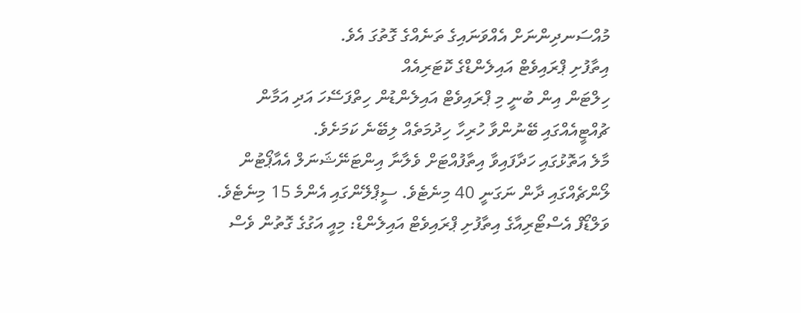މުއްސަނދިންނަށް އެއްވަނައިގެ ތަނެއްގެ ގޮތުގަ އެވެ.
އިތާފުށި ޕްރައިވެޓް އައިލެންޑްގެ ކޮޓަރިއެއް
ހިލްޓަން އިން ބުނީ މި ޕްރައިވެޓް އައިލެންޑުން ހިތްފަސޭހަ އަދި އަމާން ޗުއްޓީއެއްގައި ބޭނުންވާ ހުރިހާ ހިދުމަތެއް ލިބޭނެ ކަމަށެވެ.
މާލެ އަތޮޅުގައި ހަދާފައިވާ އިތާފުއްޓަށް ވެލާނާ އިންޓަނޭޝަނަލް އެއާޕޯޓުން ލޯންޗެއްގައި ދާން ނަގަނީ 40 މިނެޓެވެ. ސީޕްލޭންގައި އެންމެ 15 މިނެޓެވެ.
ވަލްޑޯފް އެސްޓޯރިއާގެ އިތާފުށި ޕްރައިވެޓް އައިލެންޑް: މިއީ އަގުގެ ގޮތުން ވެސް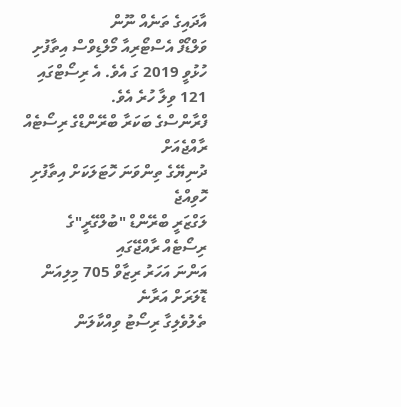އާދައިގެ ތަނެއް ނޫން
ވަލްޑޯފް އެސްޓޯރިއާ މޯލްޑިވްސް އިތާފުށި ހުޅުވީ 2019 ގަ އެވެ. އެ ރިސޯޓްގައި 121 ވިލާ ހުރެ އެވެ.
ފްރާންސްގެ ބަކަރާ ބްރޭންޑްގެ ރިސޯޓެއް ރާއްޖެއަށް
ދުނިޔޭގެ ތިންވަނަ ހޮޓަލަކަށް އިތާފުށި ހޮވިއްޖެ
ލަގްޒަރީ ބްރޭންޑް "ބުލްގޭރީ"ގެ ރިސޯޓެއް ރާއްޖޭގައި
އަންނަ އަހަރު ރިޒާވް 705 މިލިއަން ޑޮލަރަށް އަރާނެ
ތެލުވެލިގާ ރިސޯޓު ވިއްކާލަން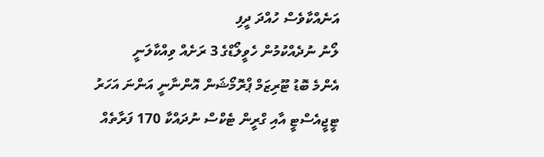އަނެއްކާވެސް ހުއްދަ ދީފި
ލޯނު ނުދެއްކުމުން ހެވީލޯޑްގެ 3 ރަށެއް ވިއްކާލަނީ
އެންމެ ބޮޑު ޓޫރިޒަމް ޕްރޮމޯޝަން އޮންނާނީ އަންނަ އަހަރު
ޓީޖީއެސްޓީ އާއި ގްރީން ޓެކްސް ނުދައްކާ 170 ފަރާތެއް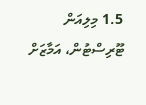1.5 މިލިއަން ޓޫރިސްޓުން، އަމާޒަށް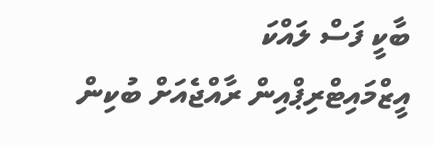ބާކީ ފަސް ލައްކަ
އީޒްމައިޓްރިޕްއިން ރާއްޖެއަށް ބުކިން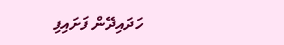ހަދައިދޭން ފަށައިފި